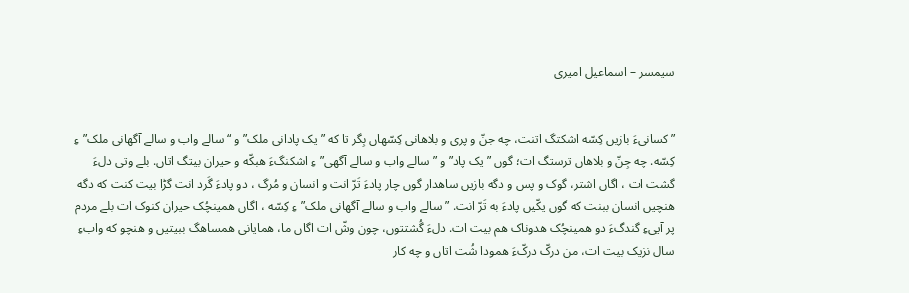سیمسر – اسماعیل امیری


” کسانیءَ بازیں کِسّه اشکتگ اتنت، چه جنّ و پری و بلاهانی کِسّهاں بِگر تا که ” یک پادانی ملک” و “سالے واب و سالے آگهانی ملک”ءِ کِسّه. چه جِنّ و بلاهاں ترستگ ات؛ گوں ” یک پاد” و ” سالے واب و سالے آگهی”ءِ اشکنگءَ هبکّه و حیران بیتگ اتاں. بلے وتی دلءَ گشت ات ، اگاں اشتر، گوک و پس و دگه بازیں ساهدار گوں چار پادءَ تَرّ انت و انسان و مُرگ ، دو پادءَ گَرد انت گڑا بیت کنت که دگه هنچیں انسان ببنت که گوں یکّیں پادءَ به تَرّ انت. ” سالے واب و سالے آگهانی ملک”ءِ کِسّه ، اگاں همینچُک حیران کنوک ات بلے مردم پر آییءِ گندگءَ دو همینچُک هدوناک هم بیت ات. دلءَ گُشتتوں، چون وشّ ات اگاں ما، همایانی همساهگ ببیتیں و هنچو که وابءِ سال نزیک بیت ات، من درکّ درکّءَ همودا شُت اتاں و چه کار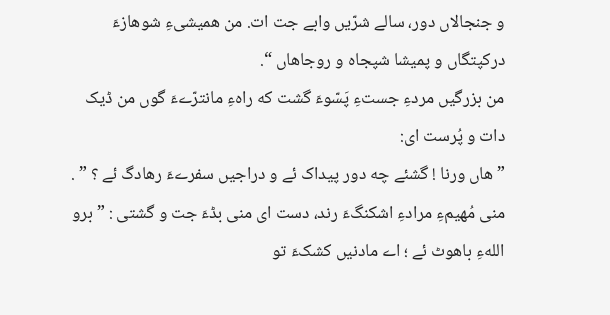و جنجالاں دور، سالے شرّیں وابے جت ات. من همیشیءِ شوهازءَ درکپتگاں و پمیشا شپجاه و روجاهاں “.
من بزرگیں مردءِ جستءِ پَسّوءَ گشت که راهءِ مانترّےءَ گوں من ڈیک دات و پُرست ای:
” هاں ورنا ! گشئے چه دور پیداک ئے و دراجیں سفرےءَ رهادگ ئے ؟ ” .
منی مُهیمءِ مرادءِ اشکنگءَ رند، دست ای منی بڈءَ جت و گشتی : ” برو اللهءِ باهوٹ ئے ؛ اے مادنیں کشکءَ تو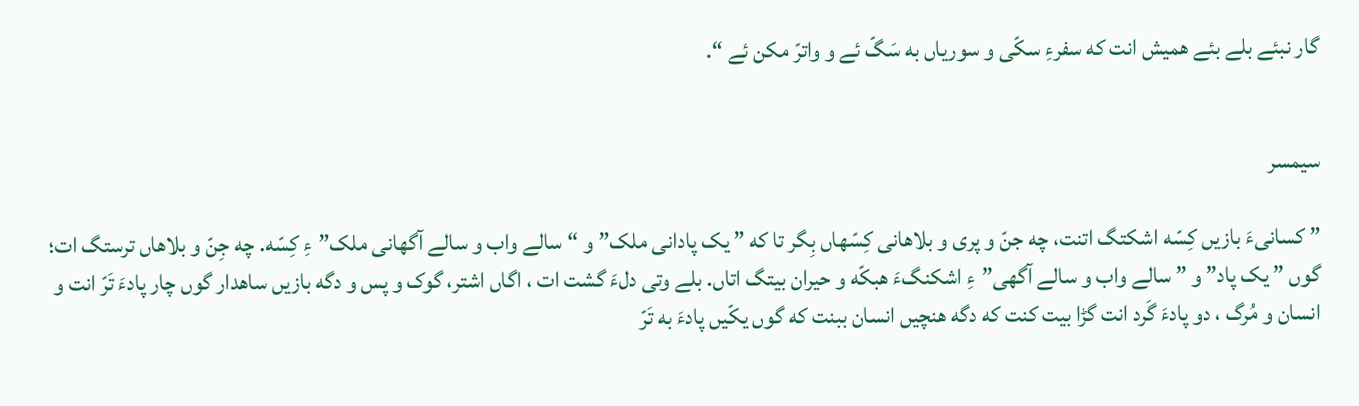گار نبئے بلے بئے همیش انت که سفرءِ سکّی و سوریاں به سَگّ ئے و واترّ مکن ئے “.


سیمسر

” کسانیءَ بازیں کِسّه اشکتگ اتنت، چه جنّ و پری و بلاهانی کِسّهاں بِگر تا که ” یک پادانی ملک” و “سالے واب و سالے آگهانی ملک”ءِ کِسّه. چه جِنّ و بلاهاں ترستگ ات؛ گوں ” یک پاد” و ” سالے واب و سالے آگهی”ءِ اشکنگءَ هبکّه و حیران بیتگ اتاں. بلے وتی دلءَ گشت ات ، اگاں اشتر، گوک و پس و دگه بازیں ساهدار گوں چار پادءَ تَرّ انت و انسان و مُرگ ، دو پادءَ گَرد انت گڑا بیت کنت که دگه هنچیں انسان ببنت که گوں یکّیں پادءَ به تَرّ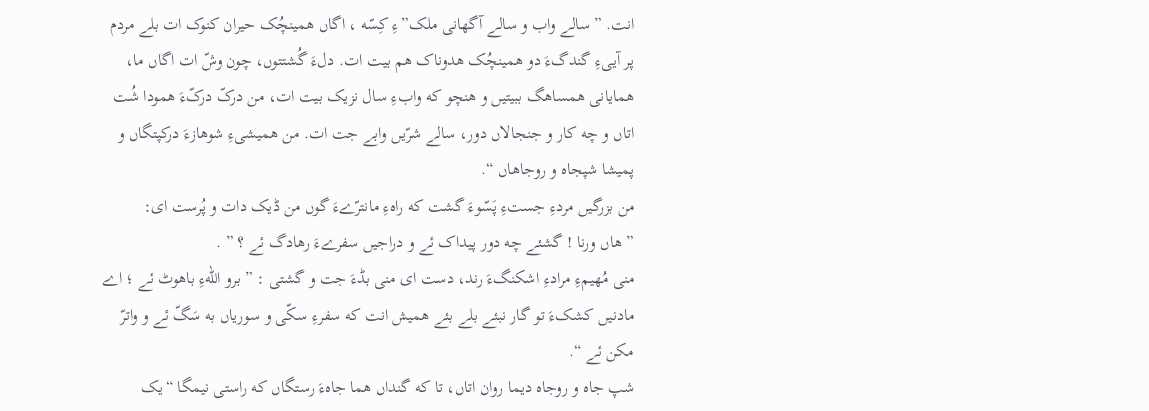انت. ” سالے واب و سالے آگهانی ملک”ءِ کِسّه ، اگاں همینچُک حیران کنوک ات بلے مردم پر آییءِ گندگءَ دو همینچُک هدوناک هم بیت ات. دلءَ گُشتتوں، چون وشّ ات اگاں ما، همایانی همساهگ ببیتیں و هنچو که وابءِ سال نزیک بیت ات، من درکّ درکّءَ همودا شُت اتاں و چه کار و جنجالاں دور، سالے شرّیں وابے جت ات. من همیشیءِ شوهازءَ درکپتگاں و پمیشا شپجاه و روجاهاں “.
من بزرگیں مردءِ جستءِ پَسّوءَ گشت که راهءِ مانترّےءَ گوں من ڈیک دات و پُرست ای:
” هاں ورنا ! گشئے چه دور پیداک ئے و دراجیں سفرےءَ رهادگ ئے ؟ ” .
منی مُهیمءِ مرادءِ اشکنگءَ رند، دست ای منی بڈءَ جت و گشتی : ” برو اللهءِ باهوٹ ئے ؛ اے مادنیں کشکءَ تو گار نبئے بلے بئے همیش انت که سفرءِ سکّی و سوریاں به سَگّ ئے و واترّ مکن ئے “.
شپ جاه و روجاه دیما روان اتاں، تا که گنداں هما جاهءَ رستگاں که راستی نیمگا “یک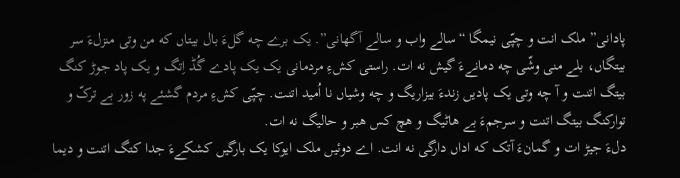پادانی” ملک انت و چپّی نیمگا “سالے واب و سالے آگهانی”. یک برے چه گلءَ بال بیتاں که من وتی منزلءَ سر بیتگاں، بلے منی وشّی چه دمانےءَ گیش نه ات. راستی کشءِ مردمانی یک یک پادے گُڈ اِتگ و یک پاد جوڑ کنگ بیتگ اتنت و آ چه وتی یک پادیں زندءَ بیزاریگ و چه وشیاں نا اُمید اتنت. چپّی کشءِ مردم گشئے په زور بے ترکّ و توارکنگ بیتگ اتنت و سرجمءَ بے هاٹیگ و هچ کس هبر و حالیگ نه ات.
دلءَ جیڑ ات و گمانءَ آتک که اداں دارگی نه انت. اے دوئیں ملک ایوکا یک بارگیں کشکےءَ جدا کتگ اتنت و دیما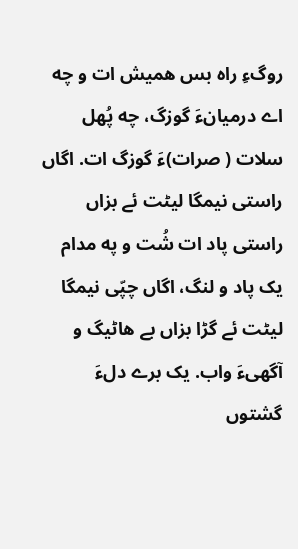روگءِ راه بس همیش ات و چه اے درمیانءَ گوزگ، چه پُهل سلات ( صرات)ءَ گوزگ ات. اگاں راستی نیمگا لیٹت ئے بزاں راستی پاد ات شُت و په مدام یک پاد و لنگ، اگاں چپّی نیمگا لیٹت ئے گڑا بزاں بے هاٹیگ و آگهیءَ واب. یک برے دلءَ گشتوں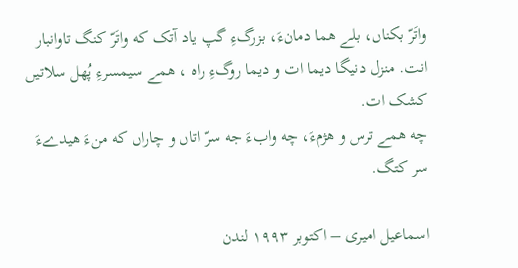واتَرّ بکناں، بلے هما دمانءَ، بزرگءِ گپ یاد آتک که واتَرّ کنگ تاوانبار انت. منزل دنیگا دیما ات و دیما روگءِ راه ، همے سیمسرءِ پُهل سلاتیں کشک ات.
چه همے ترس و هژمءَ، چه وابءَ جه سرّ اتاں و چاراں که منءَ هیدےءَ سر کتگ.

اسماعیل امیری – اکتوبر ۱۹۹۳ لندن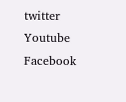twitter
Youtube
Facebook